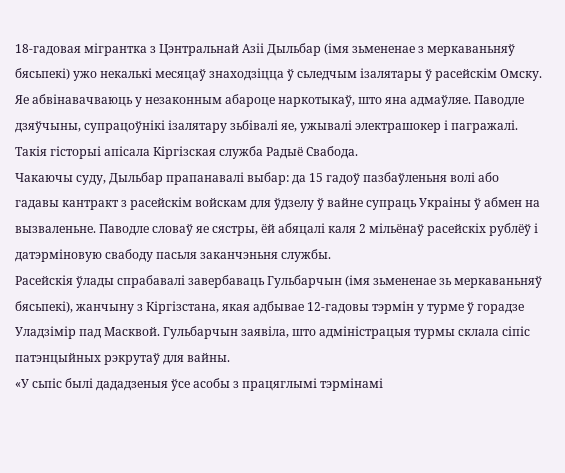18-гадовая мігрантка з Цэнтральнай Азіі Дыльбар (імя зьмененае з меркаваньняў бясьпекі) ужо некалькі месяцаў знаходзіцца ў сьледчым ізалятары ў расейскім Омску. Яе абвінавачваюць у незаконным абароце наркотыкаў, што яна адмаўляе. Паводле дзяўчыны, супрацоўнікі ізалятару зьбівалі яе, ужывалі электрашокер і пагражалі.
Такія гісторыі апісала Кіргізская служба Радыё Свабода.
Чакаючы суду, Дыльбар прапанавалі выбар: да 15 гадоў пазбаўленьня волі або гадавы кантракт з расейскім войскам для ўдзелу ў вайне супраць Украіны ў абмен на вызваленьне. Паводле словаў яе сястры, ёй абяцалі каля 2 мільёнаў расейскіх рублёў і датэрміновую свабоду пасьля заканчэньня службы.
Расейскія ўлады спрабавалі завербаваць Гульбарчын (імя зьмененае зь меркаваньняў бясьпекі), жанчыну з Кіргізстана, якая адбывае 12-гадовы тэрмін у турме ў горадзе Уладзімір пад Масквой. Гульбарчын заявіла, што адміністрацыя турмы склала сіпіс патэнцыйных рэкрутаў для вайны.
«У сьпіс былі дададзеныя ўсе асобы з працяглымі тэрмінамі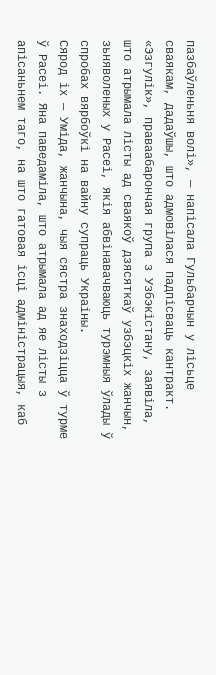пазбаўленьня волі», — напісала Гульбарчын у лісьце сваякам, дадаўшы, што адмовілася падпісваць кантракт.
«Эзгулік», праваабарончая група з Узбэкістану, заявіла, што атрымала лісты ад сваякоў дзясяткаў узбэцкіх жанчын, зьняволеных у Расеі, якія абвінавачваюць турэмныя ўлады ў спробах вярбоўкі на вайну супраць Украіны.
Сярод іх — Уміда, жанчына, чыя сястра знаходзіцца ў турме ў Расеі. Яна паведаміла, што атрымала ад яе лісты з апісаньнем таго, на што гатовая ісці адміністрацыя, каб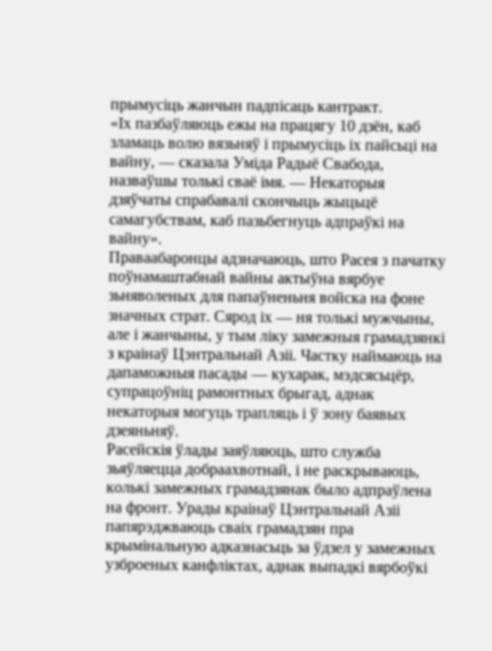прымусіць жанчын падпісаць кантракт.
«Іх пазбаўляюць ежы на працягу 10 дзён, каб зламаць волю вязьняў і прымусіць іх пайсьці на вайну, — сказала Уміда Радыё Свабода, назваўшы толькі сваё імя. — Некаторыя дзяўчаты спрабавалі скончыць жыцьцё самагубствам, каб пазьбегнуць адпраўкі на вайну».
Праваабаронцы адзначаюць, што Расея з пачатку поўнамаштабнай вайны актыўна вярбуе зьняволеных для папаўненьня войска на фоне значных страт. Сярод іх — ня толькі мужчыны, але і жанчыны, у тым ліку замежныя грамадзянкі з краінаў Цэнтральнай Азіі. Частку наймаюць на дапаможныя пасады — кухарак, мэдсясьцёр, супрацоўніц рамонтных брыгад, аднак некаторыя могуць трапляць і ў зону баявых дзеяньняў.
Расейскія ўлады заяўляюць, што служба зьяўляецца добраахвотнай, і не раскрываюць, колькі замежных грамадзянак было адпраўлена на фронт. Урады краінаў Цэнтральнай Азіі папярэджваюць сваіх грамадзян пра крымінальную адказнасьць за ўдзел у замежных узброеных канфліктах, аднак выпадкі вярбоўкі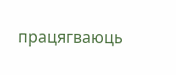працягваюць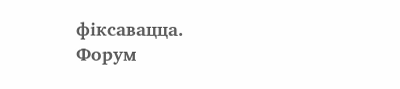фіксавацца.
Форум